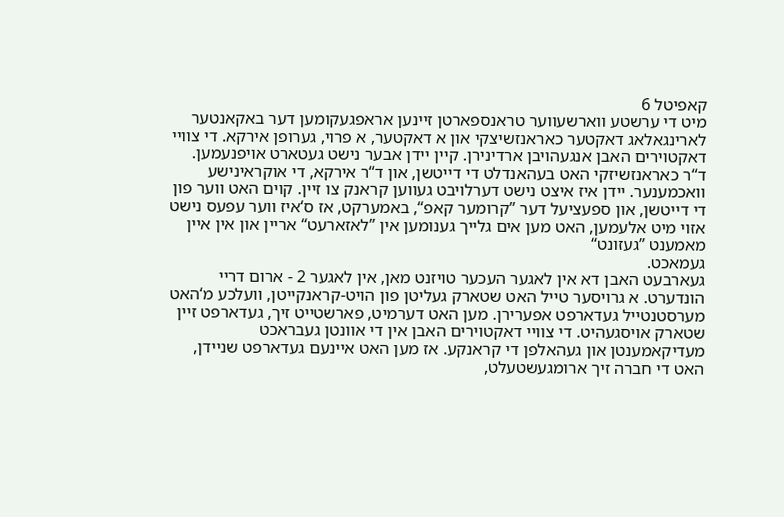קאפיטל 6
מיט די ערשטע ווארשעווער טראנספארטן זיינען אראפגעקומען דער באקאנטער לארינגאלאג דאקטער כאראנזשיצקי און א דאקטער, א פרוי, גערופן אירקא. די צוויי דאקטוירים האבן אנגעהויבן ארדינירן. קיין יידן אבער נישט געטארט אויפנעמען. ד“ר כאראנזשיזקי האט בעהאנדלט די דייטשן, און ד“ר אירקא, די אוקראינישע וואכמענער. יידן איז איצט נישט דערלויבט געווען קראנק צו זיין. קוים האט ווער פון די דייטשן, און ספעציעל דער ”קרומער קאפ“, באמערקט, אז ס‘איז ווער עפעס נישט אזוי מיט אלעמען, האט מען אים גלייך גענומען אין ”לאזארעט“ אריין און אין איין מאמענט ”געזונט“
געמאכט.
געארבעט האבן דא אין לאגער העכער טויזנט מאן, אין לאגער 2 - ארום דריי הונדערט. א גרויסער טייל האט שטארק געליטן פון הויט-קראנקייטן, וועלכע מ‘האט מערסטנטייל געדארפט אפערירן. מען האט דערמיט, פארשטייט זיך, געדארפט זיין שטארק אויסגעהיט. די צוויי דאקטוירים האבן אין די אוונטן געבראכט מעדיקאמענטן און געהאלפן די קראנקע. אז מען האט איינעם געדארפט שניידן, האט די חברה זיך ארומגעשטעלט,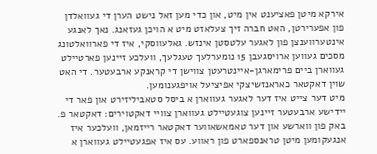אירקא מיטן פאציענט אין מיט, און כדי מען זאל נישט הערן די געוואלדן פון אפערירטן, האט חברה זיך צעלאזט מיט א הויכן געזאנג. נאך לאנגע אינטערווענצן פון לאגער עלטסטן אינזש. גאלעווסקי, איז די פארוואלטונג מסכים געווען ארויסגעבן 15 נומערלעך טעגלעך, וועלכע זיינען פארטיילט געווארן ביים פרימארגן-איינטרעטן צווישן די קראנקע ארבעטער. די האט שוין דאקטאר כאראנזשיצקי אפיציעל אויפגענומען.
מיט דער צייט איז דער לאגער געווארן א ביסל סטאביליזירט און פאר די יידישע ארבעטער זיינען צוגעטיילט געווארן צוויי דאקטוירים: דאקטאר פ. באק פון ווארשע און דער טאמאשאווער דאקטאר רייזמאן, וועלכער איז אנגעקומען מיטן טראנספארט פון ראווע. עס איז אפגעטיילט געווארן א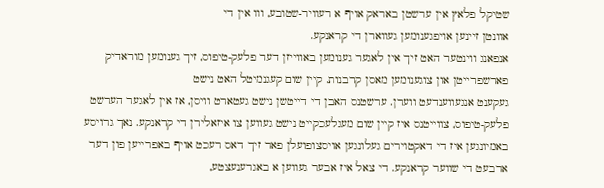שטיקל פלאץ אין ערשטן באראק אויף א רעוויר-שטובע, ווו אין די
אוונטן זיינען אויפגענומען געווארן די קראנקע.
אנפאנג ווינטער האט זיך אין לאגער גענומען באווייזן דער פלעק-טיפוס, זיך גענומען מוראדיק פארשפרייטן און צוגענומען מאסן קרבנות. קיין שום קעגנמיטל האט נישט
געקענט אנגעווענדעט ווערן. ערשטנס האבן די דייטשן נישט געטארט וויסן, אז אין לאגער הערשט פלעק-טיפוס, צווייטנס איז קיין שום מעגלעכקייט נישט געווען צו איזאלירן די קראנקע. נאך גרויסע באמיונגען איז די דאקטוירים געלונגען אויסצופועלן פאר זיך דאס רעכט אויף באפרייען פון דער ארבעט די שווער קראנקע. די צאל איז אבער געווען א באגרענעצטע,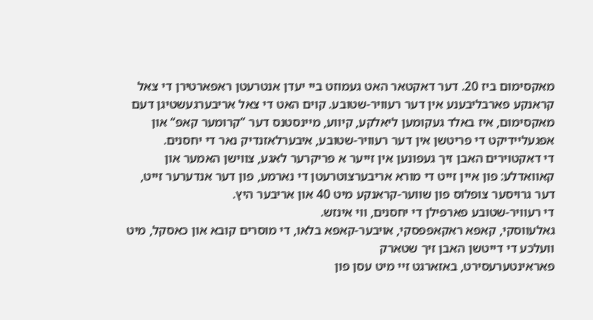מאקסימום ביז 20. דער דאקטאר האט געמוזט ביי יעדן אנטרעטן ראפארטירן די צאל קראנקע פארבליבענע אין דער רעוויר-שטובע. קוים האט די צאל אריבערגעשטיגן דעם מאקסימום, איז באלד געקומען ליאלקע, קיווע, מיינסטנס דער ”קרומער קאפ“ און אפגעליידיקט די פריטשן אין דער רעוויר-שטובע, איבערלאזנדיק נאר די יחסנים.
די דאקטוירים האבן זיך געפונען אין זייער א פריקרער לאגע, צווישן האמער און קאוואדלע: פון איין זייט די מורא אריבערצוטרעטן די נארמע, פון דער אנדערער זייט, דער גרויסער צופלוס פון שווער-קראנקע מיט 40 און אריבער היץ.
די רעוויר-שטובע פארפילן די יחסנים, ווי אינזש.
גאלעווסקי, קאפא ראקאפפסקי, אויבער-קאפא בלאו, די מוסרים קובא און כאסקל, מיט וועלכע די דייטשן האבן זיך שטארק
פאראינטערעסירט, באזארגט זיי מיט עסן פון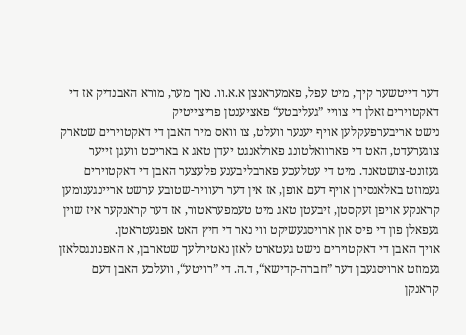דער דייטשער קיך, מיט עפל, פאמעראנצן א.א.וו. נאך מער, מורא האבנדיק אז די דאקטוירים זאלן די צוויי ”געליבטע“ פאציענטן פריצייטיק
נישט אריבערפעקלען אויף יענער וועלט, צו וואס מיר האבן די דאקטוירים שטארק צוגערעדט, האט די פארוואלטונג פארלאנגט יעדן טאג א באריכט וועגן זייער געזונט-צושטאנד. מיט די עטלעכע פארבליבענע פלעצער האבן די דאקטוירים געמוזט באלאנסירן אויף דעם אופן, אז אין דער רעוויר-שטובע ערשט אריינגענומען קראנקע אויפן זעקסטן, זיבעטן טאג מיט טעמפעראטור, אז דער קראנקער איז שוין געפאלן פון די פיס און ארויסגעשיקט ווי נאר די חיץ האט אפגעטראטן.
אויך האבן די דאקטוירים נישט געטארט לאזן נאטירלעך שטארבן, א האפנונגסלאזן געמוזט ארויסגעבן דער ”חברה-קדישא“, ד.ה. די ”רויטע“, וועלכע האבן דעם קראנקן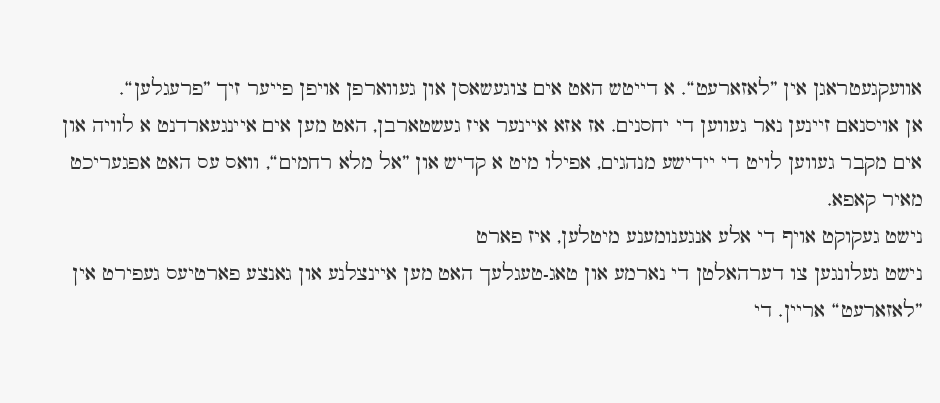אוועקגעטראגן אין ”לאזארעט“. א דייטש האט אים צוגעשאסן און געווארפן אויפן פייער זיך ”פרעגלען“.
אן אויסנאם זיינען נאר געווען די יחסנים. אז אזא איינער איז געשטארבן, האט מען אים איינגעארדנט א לוויה און אים מקבר געווען לויט די יידישע מנהגים, אפילו מיט א קדיש און ”אל מלא רחמים“, וואס עס האט אפגעריכט מאיר קאפא.
נישט געקוקט אויף די אלע אנגענומענע מיטלען, איז פארט
נישט געלונגען צו דערהאלטן די נארמע און טאג-טעגלעך האט מען איינצלנע און גאנצע פארטיעס געפירט אין ”לאזארעט“ אריין. די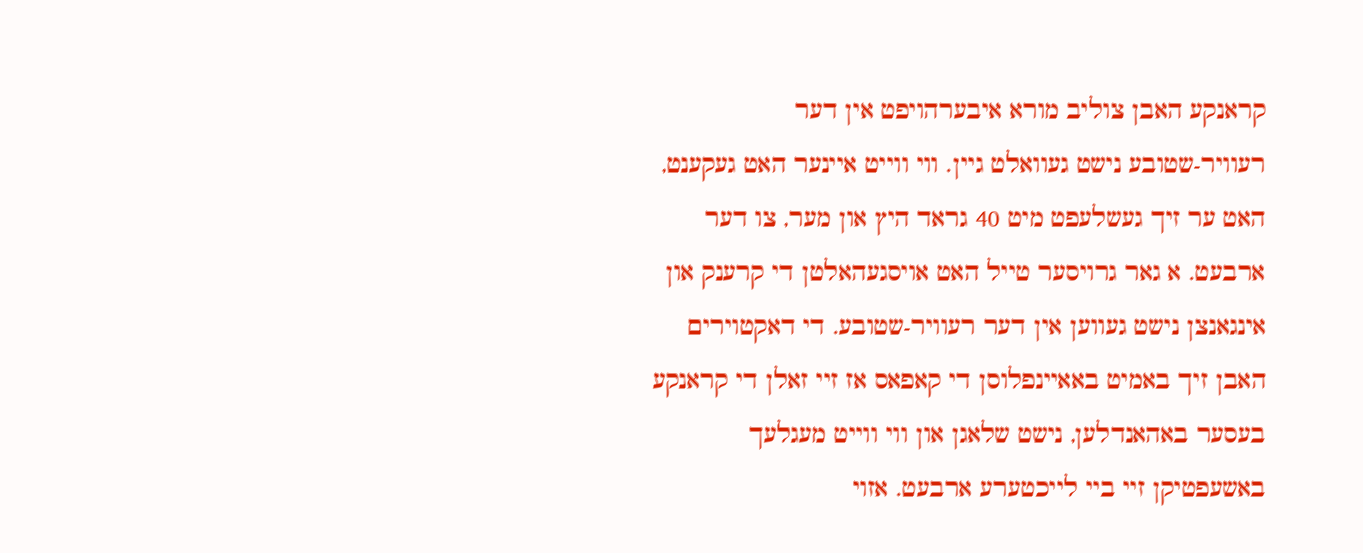קראנקע האבן צוליב מורא איבערהויפט אין דער
רעוויר-שטובע נישט געוואלט גיין. ווי ווייט איינער האט געקענט, האט ער זיך געשלעפט מיט 40 גראד היץ און מער, צו דער ארבעט. א גאר גרויסער טייל האט אויסגעהאלטן די קרענק און אינגאנצן נישט געווען אין דער רעוויר-שטובע. די דאקטוירים האבן זיך באמיט באאיינפלוסן די קאפאס אז זיי זאלן די קראנקע בעסער באהאנדלען, נישט שלאגן און ווי ווייט מעגלעך באשעפטיקן זיי ביי לייכטערע ארבעט. אזוי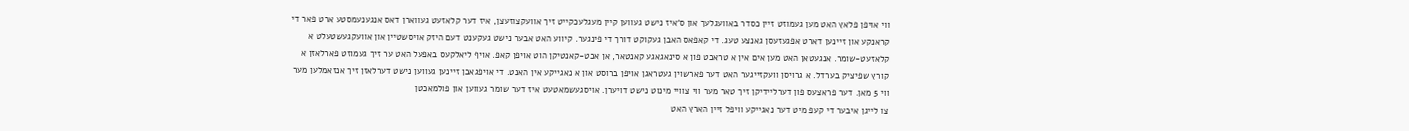ווי אויפן פלאץ האט מען געמוזט זיין כסדר באוועגלעך און ס‘איז נישט געווען קיין מעגלעכקייט זיך אוועקצוזעצן, איז דער קלאזעט געווארן דאס אנגענעמסטע ארט פאר די קראנקע און זיינען דארט אפגעזעסן גאנצע טעג. די קאפאס האבן געקוקט דורך די פינגער. קיווע האט אבער נישט געקענט דעם היזק אויסשטיין און אוועקגעשטעלט א קלאזעט-שומר. אנגעטאן האט מען אים אין א טראכט פון א סינאגאגע קאנטאר, אן אכט-קאנטיקן הוט אויפן קאפ. אויף ליאלקעס באפעל האט ער זיך געמוזט פארלאזן א קורץ שפיציק בערדל. א גרויסן וועקזייגער האט דער פארשוין געטראגן אויפן ברוסט און א נאגייקע אין האנט. די אויפגאבן זיינען געווען נישט דערלאזן זיך אנזאמלען מער ווי 5 מאן. דער פראצעס פון דערליידיקן זיך טאר מער ווי צוויי מינוט נישט דויערן. אויסגעשמאטעט איז דער שומר געווען און פולמאכטן
צו לייגן איבער די קעפ מיט דער נאגייקע וויפל זיין הארץ האט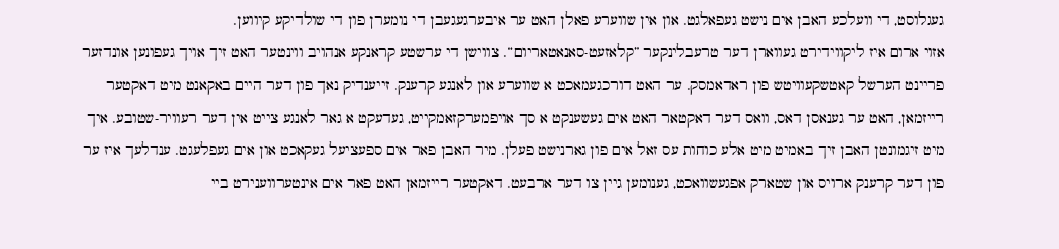געגלוסט, די וועלכע האבן אים נישט געפאלגט. און אין שווערע פאלן האט ער איבערגעגעבן די נומערן פון די שולדיקע קיווען.
אזוי ארום איז ליקווידירט געווארן דער טרעבלינקער ”קלאזעט-סאנאטאריום“. צווישן די ערשטע קראנקע אנהויב ווינטער האט זיך אויך געפונען אונדזער פריינט הערשל קאטשקעוויטש פון ראדאמסק. ער האט דורכגעמאכט א שווערע און לאנגע קרענק. זייענדיק נאך פון דער היים באקאנט מיט דאקטער רייזמאן, האט ער גענאסן דאס, וואס דער דאקטאר האט אים געשענקט א סך אויפמערקזאמקייט, געדעקט א גאר לאנגע צייט אין דער רעוויר-שטובע. איך מיט זיגמונטן האבן זיך באמיט מיט אלע כוחות עס זאל אים פון גארנישט פעלן. מיר האבן פאר אים ספעציעל געקאכט און אים געפלעגט. ענדלעך איז ער פון דער קרענק ארויס און שטארק אפגעשוואכט, גענומען גיין צו דער ארבעט. דאקטער רייזמאן האט פאר אים אינטערווענירט ביי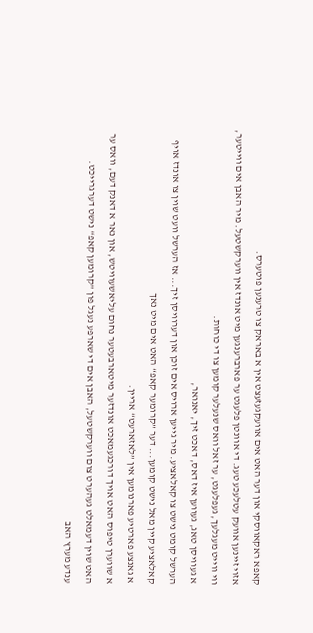קאפא ראקאווסקי און דער האט אים אוועקגעזעצט אין א באראק צו טרענען פוטערס.
אזוי זיינען אוועק עטלעכע טעג. די אוונטן פלעגט ער פארברענגען מיט אונדז אין ווערקשטעל. מיר האבן אים ווייטער, ווי ווייט מעגלעך, געפלעגט, ער זאל וואס שנעלער קומען צו די כוחות.
א געוויסן טאג, געווען איז דאס, דאכט זיך, יאנואר,
הערשל קומט נישט צו קאלאציע. מיר גייען ארויס אים זוכן און דערוויסן זיך... אז הערשל וועט שוין צו אונדז אויף קאלאציע קיין מאל נישט קומען... דער ”קרומער קאפ“ האט אים מיט נאך
א גאנצע פארטיע פארנומען אין ”לאזארעט“ אריין.
א שווערן טיפוס האט אויך דורכגעמאכט אונדזער מיטארבעטער נחום עליאשעוויטש, און נאר א דאנק דעם, וואס ער האט שוין דעמאלט געהערט צום ווערקשטעל, האבן אים די שארפע נעגל פון ”קרומען קאפ“ נישט דערגרייכט.
ענדע מערץ האב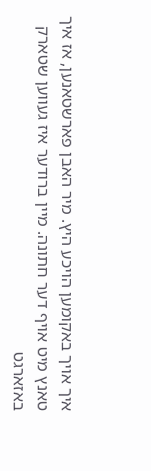איך אויך באקומען הויכע היץ. מיר האבן פארשטאנען, אז איך טאנץ מיט אויף דער חתונה. מיין ברודער איז געווען שטארק באזארגט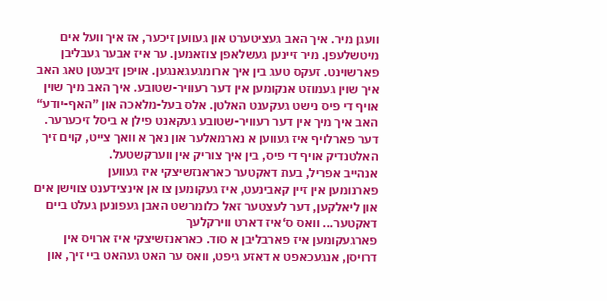וועגן מיר. איך האב געציטערט און געווען זיכער, אז איך וועל אים מיטשלעפן. מיר זיינען געשלאפן צוזאמען. ער איז אבער געבליבן פארשוינט. זעקס טעג בין איך ארומגעגאנגען. אויפן זיבעטן טאג האב איך שוין געמוזט אנקומען אין דער רעוויר-שטובע. איך האב מיך שוין אויף די פיס נישט געקענט האלטן. אלס בעל-מלאכה און ”האף-יודע“ האב איך מיך אין דער רעוויר-שטובע געקאנט פילן א ביסל זיכערער. דער פארלויף איז געווען א נארמאלער און נאך א וואך צייט, קוים זיך האלטנדיק אויף די פיס, בין איך צוריק אין ווערקשטעל.
אנהייב אפריל, בעת דאקטער כאראנזשיצקי איז געווען
פארנומען אין זיין קאבינעט, איז געקומען צו אן אינצידענט צווישן אים און ליאלקען, דער לעצטער זאל כלומרשט האבן געפונען געלט ביים דאקטער... וואס ס‘איז דארט ווירקלעך
פארגעקומען איז פארבליבן א סוד. כאראנזשיצקי איז ארויס אין דרויסן, אנגעכאפט א דאזע גיפט, וואס ער האט געהאט ביי זיך, און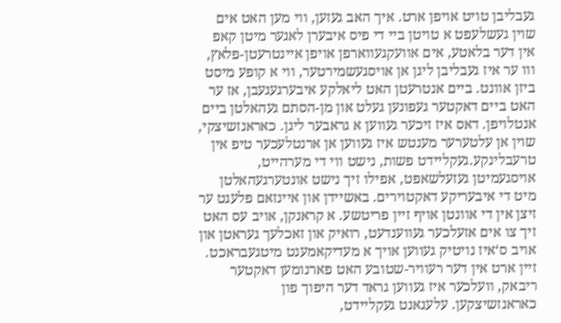געבליבן טויט אויפן ארט. איך האב געזען, ווי מען האט אים שוין געשלעפט א טויטן ביי די פיס איבערן לאגער מיטן קאפ אין דער בלאטע, אים אוועקגעווארפן אויפן איינטרעטן-פלאץ, ווו ער איז געבליבן ליגן אן אויסגעשמירטער, ווי א קופע מיסט ביזן אוונט. ביים אנטרעטן האט ליאלקע איבערגעגעבן, אז ער האט ביים דאקטער געפונען געלט און מן-הסתם געהאלטן ביים אנטלויפן. דאס איז זיכער געווען א גראבער ליגן. כאראנזשיצקי, שוין אן עלטערער מענטש איז געווען אן ארנטלעכער טיפ אין טרעבלינקע.געקליידט פשות, נישט ווי די מערהייט, אויסגעמיטן געזעלשאפט, אפילו זיך נישט אונטערגעהאלטן מיט די איבעריקע דאקטוירים. באשיידן און איינזאם פלעגט ער זיצן אין די אוונטן אויף זיין פריטשע. א קראנקן, אויב עס האט זיך צו אים אזעלכער געווענדעט, רואיק און זאכלעך געראטן און אויב ס‘איז נויטיק געווען אויך א מעדיקאמענט מיטגעבראכט.
זיין ארט אין דער רעוויר-שטובע האט פארנומען דאקטער ריבאק, וועלכער איז געווען גראד דער היפוך פון כאראנזשיצקען. עלעגאנט געקליידט,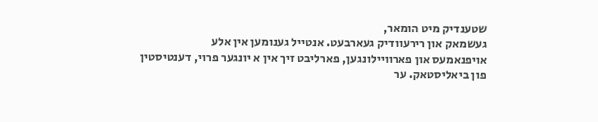שטענדיק מיט הומאר,
געשמאק און רירעוודיק געארבעט. אנטייל גענומען אין אלע
אויפנאמעס און פארוויילונגען, פארליבט זיך אין א יונגער פרוי, דענטיסטין פון ביאליסטאק. ער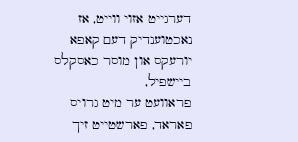דערגייט אזוי ווייט, אז נאכטוענדיק דעם קאפא יורעקס און מוסר כאסקלס ביישפיל,
פראוועט ער מיט גרויס פאראד, פארשטייט זיך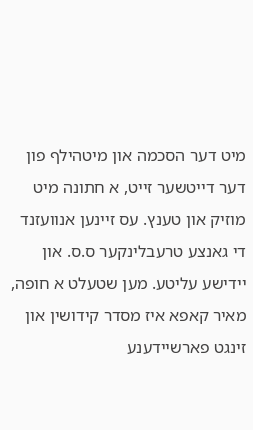מיט דער הסכמה און מיטהילף פון דער דייטשער זייט, א חתונה מיט מוזיק און טענץ. עס זיינען אנוועזנד די גאנצע טרעבלינקער ס.ס. און יידישע עליטע. מען שטעלט א חופה, מאיר קאפא איז מסדר קידושין און זינגט פארשיידענע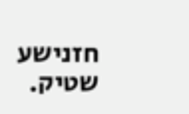חזנישע שטיק.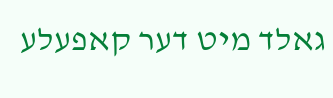גאלד מיט דער קאפעלע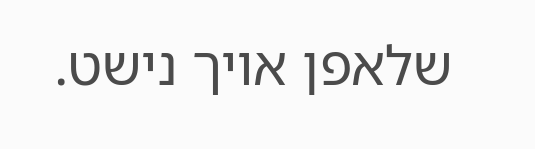שלאפן אויך נישט.